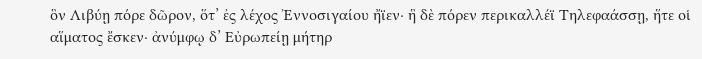ὃν Λιβύῃ πόρε δῶρον, ὅτ’ ἐς λέχος Ἐννοσιγαίου ἤϊεν· ἣ δὲ πόρεν περικαλλέϊ Τηλεφαάσσῃ, ἥτε οἱ αἵματος ἔσκεν· ἀνύμφῳ δ’ Εὐρωπείῃ μήτηρ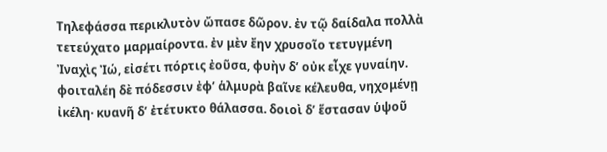Τηλεφάσσα περικλυτὸν ὤπασε δῶρον. ἐν τῷ δαίδαλα πολλὰ τετεύχατο μαρμαίροντα. ἐν μὲν ἔην χρυσοῖο τετυγμένη Ἰναχὶς Ἰώ, εἰσέτι πόρτις ἐοῦσα, φυὴν δ’ οὐκ εἶχε γυναίην. φοιταλέη δὲ πόδεσσιν ἐφ’ ἁλμυρὰ βαῖνε κέλευθα, νηχομένῃ ἰκέλη· κυανῆ δ’ ἐτέτυκτο θάλασσα. δοιοὶ δ’ ἕστασαν ὑψοῦ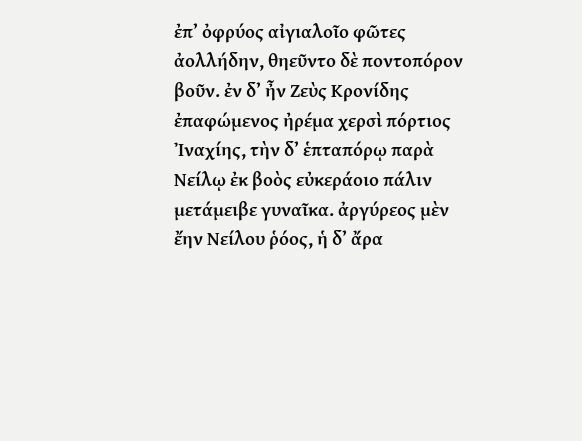ἐπ’ ὀφρύος αἰγιαλοῖο φῶτες ἀολλήδην, θηεῦντο δὲ ποντοπόρον βοῦν. ἐν δ’ ἦν Ζεὺς Κρονίδης ἐπαφώμενος ἠρέμα χερσὶ πόρτιος Ἰναχίης, τὴν δ’ ἑπταπόρῳ παρὰ Νείλῳ ἐκ βοὸς εὐκεράοιο πάλιν μετάμειβε γυναῖκα. ἀργύρεος μὲν ἔην Νείλου ῥόος, ἡ δ’ ἄρα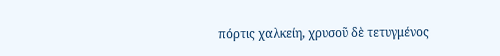πόρτις χαλκείη, χρυσοῦ δὲ τετυγμένος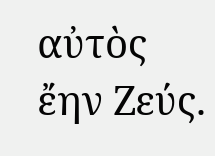αὐτὸς ἔην Ζεύς.